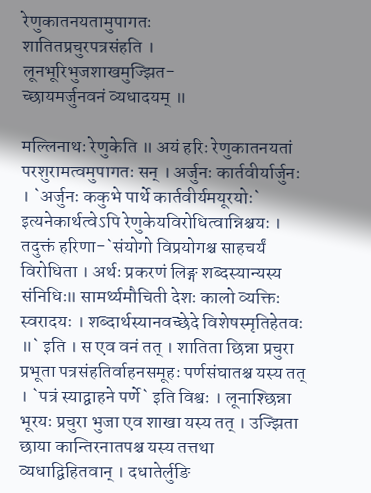रेणुकातनयतामुपागतः
शातितप्रचुरपत्रसंहति ।
लूनभूरिभुजशाखमुज्झित-
च्छायमर्जुनवनं व्यधादयम् ॥

मल्लिनाथः रेणुकेति ॥ अयं हरिः रेणुकातनयतां परशुरामत्वमुपागतः सन् । अर्जुनः कार्तवीर्यार्जुनः । `अर्जुनः ककुभे पार्थे कार्तवीर्यमयूरयोः` इत्यनेकार्थत्वेऽपि रेणुकेयविरोधित्वान्निश्चयः । तदुक्तं हरिणा-`संयोगो विप्रयोगश्च साहचर्यं विरोधिता । अर्थः प्रकरणं लिङ्ग शब्दस्यान्यस्य संनिधिः॥ सामर्थ्यमौचिती देशः कालो व्यक्तिः स्वरादयः । शब्दार्थस्यानवच्छेदे विशेषस्मृतिहेतवः ॥` इति । स एव वनं तत् । शातिता छिन्ना प्रचुरा प्रभूता पत्रसंहतिर्वाहनसमूहः पर्णसंघातश्च यस्य तत् । `पत्रं स्याद्वाहने पर्णे` इति विश्वः । लूनाश्छिन्ना भूरयः प्रचुरा भुजा एव शाखा यस्य तत् । उज्झिता छाया कान्तिरनातपश्च यस्य तत्तथा व्यधाद्विहितवान् । दधातेर्लुङि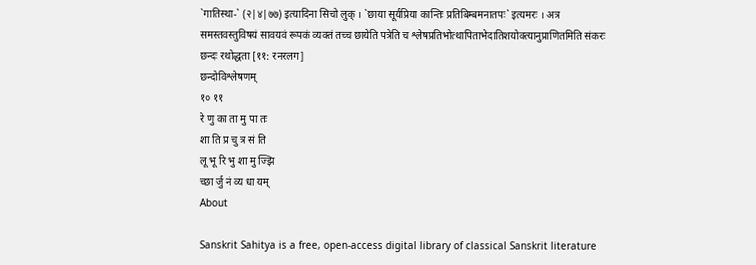`गातिस्था-` (२|४|७७) इत्यादिना सिचो लुक् । `छाया सूर्यप्रिया कान्तिः प्रतिबिम्बमनातपः` इत्यमरः । अत्र समस्तवस्तुविषयं सावयवं रूपकं व्यक्तं तच्च छायेति पत्रेति च श्लेषप्रतिभोत्थापिताभेदातिशयोक्त्यानुप्राणितमिति संकरः
छन्दः रथोद्धता [११: रनरलग]
छन्दोविश्लेषणम्
१० ११
रे णु का ता मु पा तः
शा ति प्र चु त्र सं ति
लू भू रि भु शा मु ज्झि
च्छा र्जु नं व्य धा यम्
About

Sanskrit Sahitya is a free, open-access digital library of classical Sanskrit literature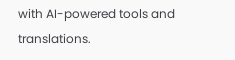with AI-powered tools and translations.